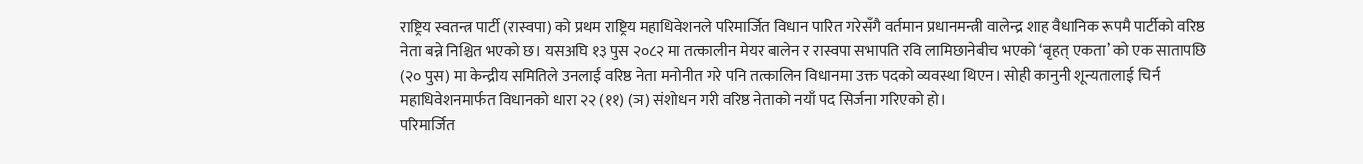राष्ट्रिय स्वतन्त्र पार्टी (रास्वपा) को प्रथम राष्ट्रिय महाधिवेशनले परिमार्जित विधान पारित गरेसँगै वर्तमान प्रधानमन्त्री वालेन्द्र शाह वैधानिक रूपमै पार्टीको वरिष्ठ नेता बन्ने निश्चित भएको छ। यसअघि १३ पुस २०८२ मा तत्कालीन मेयर बालेन र रास्वपा सभापति रवि लामिछानेबीच भएको ‘बृहत् एकता’ को एक सातापछि (२० पुस) मा केन्द्रीय समितिले उनलाई वरिष्ठ नेता मनोनीत गरे पनि तत्कालिन विधानमा उक्त पदको व्यवस्था थिएन। सोही कानुनी शून्यतालाई चिर्न महाधिवेशनमार्फत विधानको धारा २२ (११) (ञ) संशोधन गरी वरिष्ठ नेताको नयाँ पद सिर्जना गरिएको हो।
परिमार्जित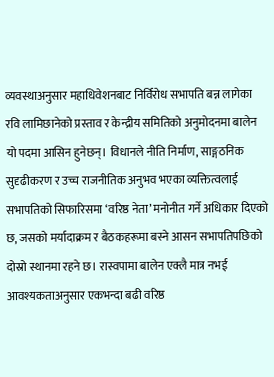व्यवस्थाअनुसार महाधिवेशनबाट निर्विरोध सभापति बन्न लागेका रवि लामिछानेको प्रस्ताव र केन्द्रीय समितिको अनुमोदनमा बालेन यो पदमा आसिन हुनेछन्। विधानले नीति निर्माण, साङ्गठनिक सुदृढीकरण र उच्च राजनीतिक अनुभव भएका व्यक्तित्वलाई सभापतिको सिफारिसमा ‘वरिष्ठ नेता’ मनोनीत गर्ने अधिकार दिएको छ, जसको मर्यादाक्रम र बैठकहरूमा बस्ने आसन सभापतिपछिको दोस्रो स्थानमा रहने छ। रास्वपामा बालेन एक्लै मात्र नभई आवश्यकताअनुसार एकभन्दा बढी वरिष्ठ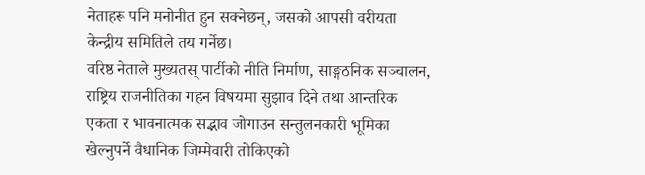नेताहरू पनि मनोनीत हुन सक्नेछन्, जसको आपसी वरीयता केन्द्रीय समितिले तय गर्नेछ।
वरिष्ठ नेताले मुख्यतस् पार्टीको नीति निर्माण, साङ्गठनिक सञ्चालन, राष्ट्रिय राजनीतिका गहन विषयमा सुझाव दिने तथा आन्तरिक एकता र भावनात्मक सद्भाव जोगाउन सन्तुलनकारी भूमिका खेल्नुपर्ने वैधानिक जिम्मेवारी तोकिएको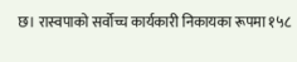छ। रास्वपाको सर्वोच्च कार्यकारी निकायका रूपमा १५८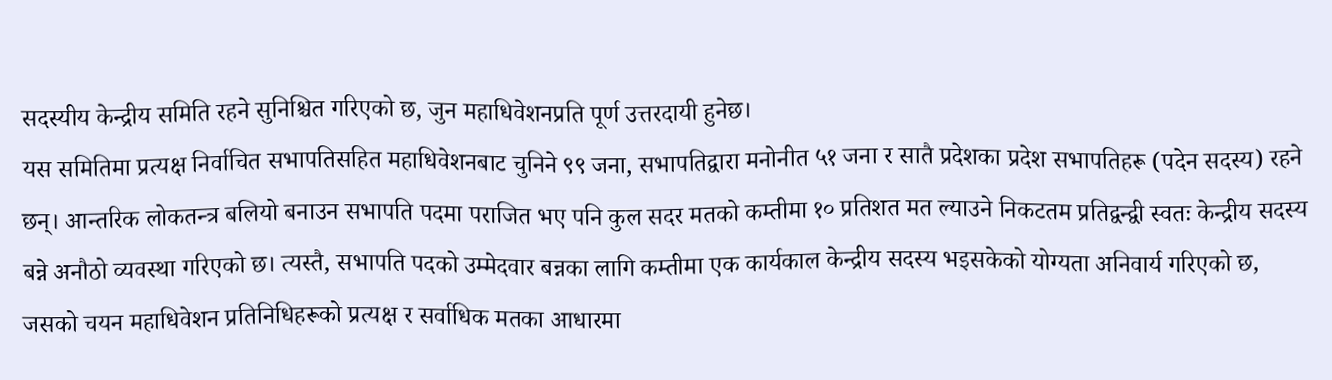सदस्यीय केन्द्रीय समिति रहने सुनिश्चित गरिएको छ, जुन महाधिवेशनप्रति पूर्ण उत्तरदायी हुनेछ।
यस समितिमा प्रत्यक्ष निर्वाचित सभापतिसहित महाधिवेशनबाट चुनिने ९९ जना, सभापतिद्वारा मनोनीत ५१ जना र सातै प्रदेशका प्रदेश सभापतिहरू (पदेन सदस्य) रहने छन्। आन्तरिक लोकतन्त्र बलियो बनाउन सभापति पदमा पराजित भए पनि कुल सदर मतको कम्तीमा १० प्रतिशत मत ल्याउने निकटतम प्रतिद्वन्द्वी स्वतः केन्द्रीय सदस्य बन्ने अनौठो व्यवस्था गरिएको छ। त्यस्तै, सभापति पदको उम्मेदवार बन्नका लागि कम्तीमा एक कार्यकाल केन्द्रीय सदस्य भइसकेको योग्यता अनिवार्य गरिएको छ, जसको चयन महाधिवेशन प्रतिनिधिहरूको प्रत्यक्ष र सर्वाधिक मतका आधारमा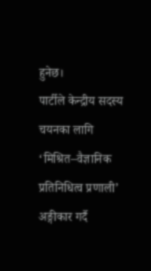हुनेछ।
पार्टीले केन्द्रीय सदस्य चयनका लागि ‘मिश्रित–वैज्ञानिक प्रतिनिधित्व प्रणाली’ अङ्गीकार गर्दै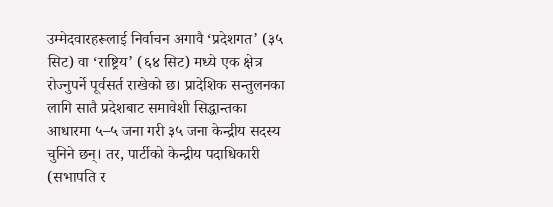उम्मेदवारहरूलाई निर्वाचन अगावै ‘प्रदेशगत’ (३५ सिट) वा ‘राष्ट्रिय’ (६४ सिट) मध्ये एक क्षेत्र रोज्नुपर्ने पूर्वसर्त राखेको छ। प्रादेशिक सन्तुलनका लागि सातै प्रदेशबाट समावेशी सिद्धान्तका आधारमा ५–५ जना गरी ३५ जना केन्द्रीय सदस्य चुनिने छन्। तर, पार्टीको केन्द्रीय पदाधिकारी (सभापति र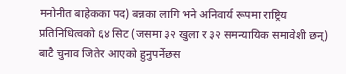मनोनीत बाहेकका पद) बन्नका लागि भने अनिवार्य रूपमा राष्ट्रिय प्रतिनिधित्वको ६४ सिट (जसमा ३२ खुला र ३२ समन्यायिक समावेशी छन्) बाटै चुनाव जितेर आएको हुनुपर्नेछस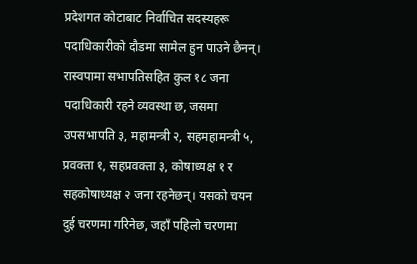प्रदेशगत कोटाबाट निर्वाचित सदस्यहरू पदाधिकारीको दौडमा सामेल हुन पाउने छैनन्।
रास्वपामा सभापतिसहित कुल १८ जना पदाधिकारी रहने व्यवस्था छ, जसमा उपसभापति ३, महामन्त्री २, सहमहामन्त्री ५, प्रवक्ता १, सहप्रवक्ता ३, कोषाध्यक्ष १ र सहकोषाध्यक्ष २ जना रहनेछन्। यसको चयन दुई चरणमा गरिनेछ, जहाँ पहिलो चरणमा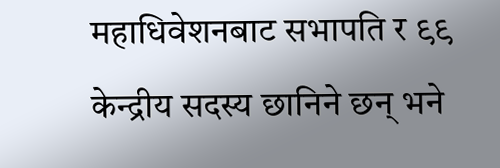महाधिवेशनबाट सभापति र ९९ केन्द्रीय सदस्य छानिने छन् भने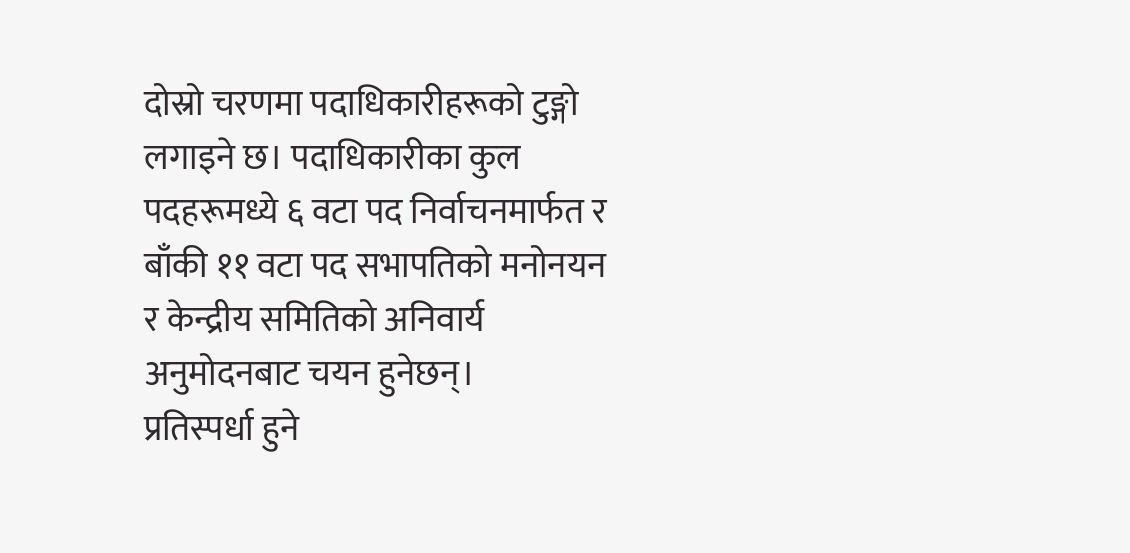दोस्रो चरणमा पदाधिकारीहरूको टुङ्गो लगाइने छ। पदाधिकारीका कुल पदहरूमध्ये ६ वटा पद निर्वाचनमार्फत र बाँकी ११ वटा पद सभापतिको मनोनयन र केन्द्रीय समितिको अनिवार्य अनुमोदनबाट चयन हुनेछन्।
प्रतिस्पर्धा हुने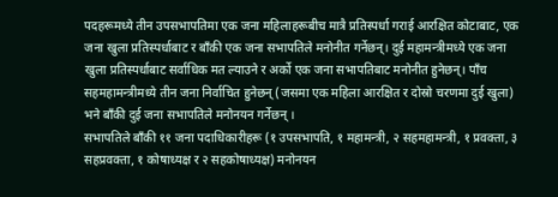पदहरूमध्ये तीन उपसभापतिमा एक जना महिलाहरूबीच मात्रै प्रतिस्पर्धा गराई आरक्षित कोटाबाट, एक जना खुला प्रतिस्पर्धाबाट र बाँकी एक जना सभापतिले मनोनीत गर्नेछन्। दुई महामन्त्रीमध्ये एक जना खुला प्रतिस्पर्धाबाट सर्वाधिक मत ल्याउने र अर्को एक जना सभापतिबाट मनोनीत हुनेछन्। पाँच सहमहामन्त्रीमध्ये तीन जना निर्वाचित हुनेछन् (जसमा एक महिला आरक्षित र दोस्रो चरणमा दुई खुला) भने बाँकी दुई जना सभापतिले मनोनयन गर्नेछन् ।
सभापतिले बाँकी ११ जना पदाधिकारीहरू (१ उपसभापति, १ महामन्त्री, २ सहमहामन्त्री, १ प्रवक्ता, ३ सहप्रवक्ता, १ कोषाध्यक्ष र २ सहकोषाध्यक्ष) मनोनयन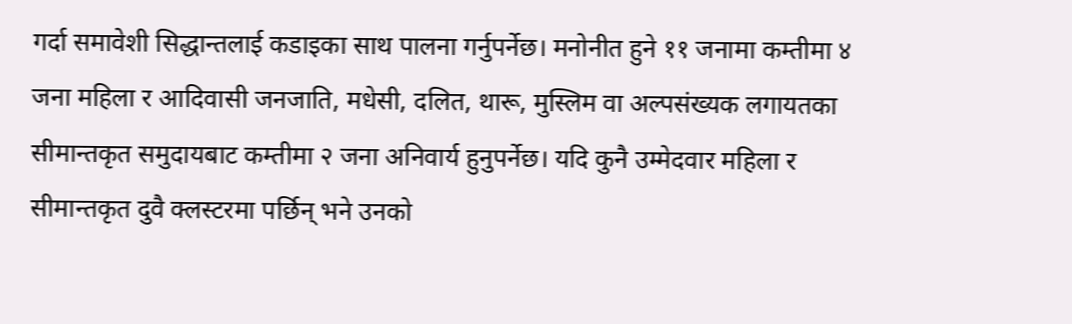गर्दा समावेशी सिद्धान्तलाई कडाइका साथ पालना गर्नुपर्नेछ। मनोनीत हुने ११ जनामा कम्तीमा ४ जना महिला र आदिवासी जनजाति, मधेसी, दलित, थारू, मुस्लिम वा अल्पसंख्यक लगायतका सीमान्तकृत समुदायबाट कम्तीमा २ जना अनिवार्य हुनुपर्नेछ। यदि कुनै उम्मेदवार महिला र सीमान्तकृत दुवै क्लस्टरमा पर्छिन् भने उनको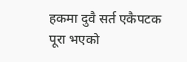हकमा दुवै सर्त एकैपटक पूरा भएको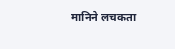मानिने लचकता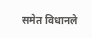समेत विधानले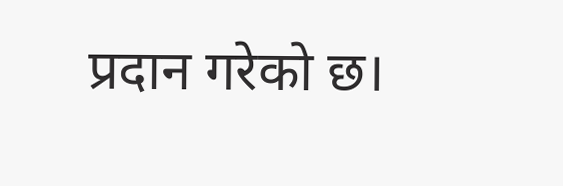प्रदान गरेको छ।